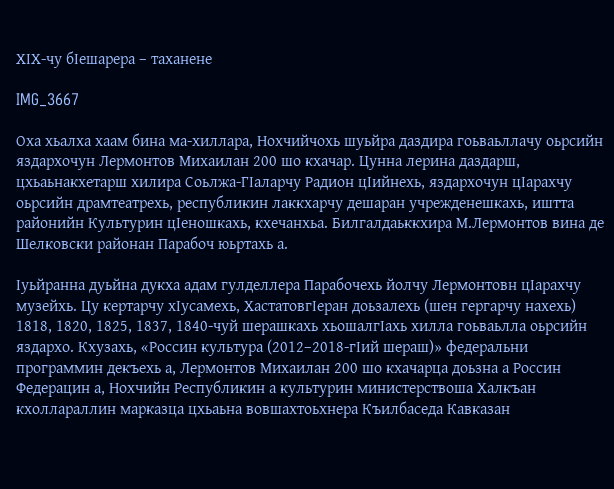ХIХ-чу бIешарера – таханене

IMG_3667

Оха хьалха хаам бина ма-хиллара, Нохчийчохь шуьйра даздира гоьваьллачу оьрсийн яздархочун Лермонтов Михаилан 200 шо кхачар. Цунна лерина даздарш, цхьаьнакхетарш хилира Соьлжа-ГIаларчу Радион цIийнехь, яздархочун цIарахчу оьрсийн драмтеатрехь, республикин лаккхарчу дешаран учрежденешкахь, иштта районийн Культурин цIеношкахь, кхечанхьа. Билгалдаьккхира М.Лермонтов вина де Шелковски районан Парабоч юьртахь а.

Iуьйранна дуьйна дукха адам гулделлера Парабочехь йолчу Лермонтовн цIарахчу музейхь. Цу кертарчу хIусамехь, ХастатовгIеран доьзалехь (шен гергарчу нахехь) 1818, 1820, 1825, 1837, 1840-чуй шерашкахь хьошалгIахь хилла гоьваьлла оьрсийн яздархо. Кхузахь, «Россин культура (2012–2018-гIий шераш)» федеральни программин декъехь а, Лермонтов Михаилан 200 шо кхачарца доьзна а Россин Федерацин а, Нохчийн Республикин а культурин министерствоша Халкъан кхоллараллин марказца цхьаьна вовшахтоьхнера Къилбаседа Кавказан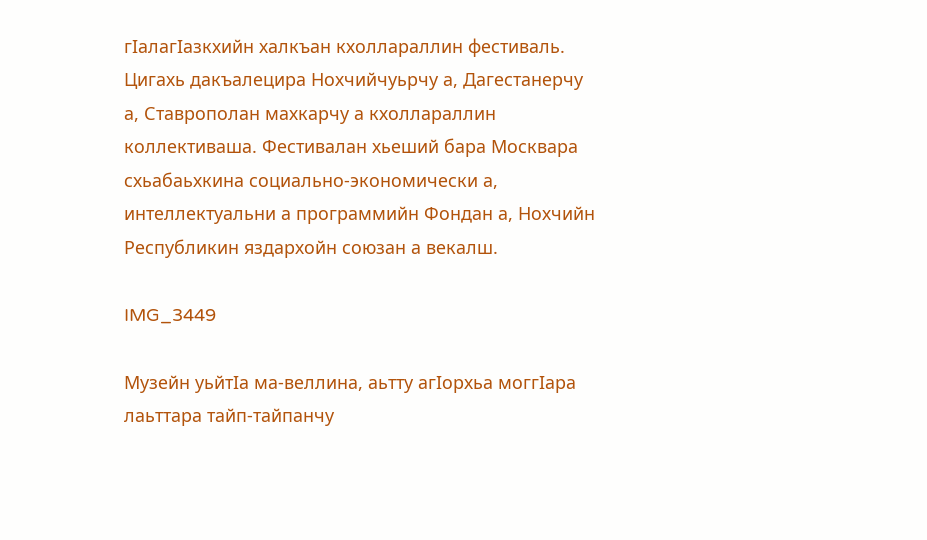гIалагIазкхийн халкъан кхоллараллин фестиваль. Цигахь дакъалецира Нохчийчуьрчу а, Дагестанерчу а, Ставрополан махкарчу а кхоллараллин коллективаша. Фестивалан хьеший бара Москвара схьабаьхкина социально-экономически а, интеллектуальни а программийн Фондан а, Нохчийн Республикин яздархойн союзан а векалш.

IMG_3449

Музейн уьйтIа ма-веллина, аьтту агIорхьа моггIара лаьттара тайп-тайпанчу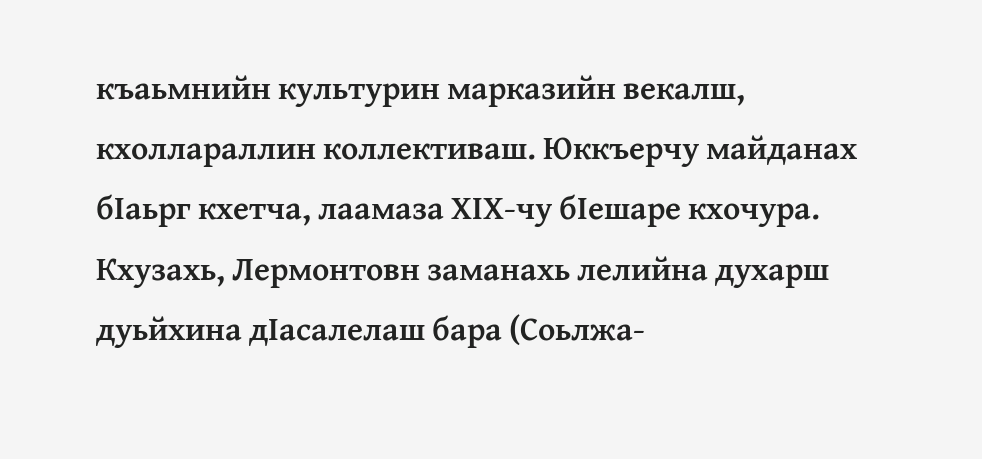къаьмнийн культурин марказийн векалш, кхоллараллин коллективаш. Юккъерчу майданах бIаьрг кхетча, лаамаза XIХ-чу бIешаре кхочура. Кхузахь, Лермонтовн заманахь лелийна духарш дуьйхина дIасалелаш бара (Соьлжа-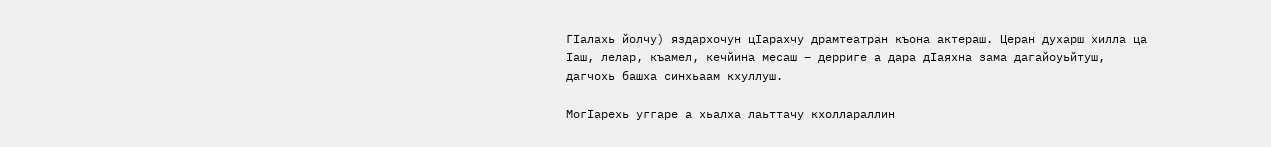ГIалахь йолчу) яздархочун цIарахчу драмтеатран къона актераш. Церан духарш хилла ца Iаш, лелар, къамел, кечйина месаш – дерриге а дара дIаяхна зама дагайоуьйтуш, дагчохь башха синхьаам кхуллуш.

МогIарехь уггаре а хьалха лаьттачу кхоллараллин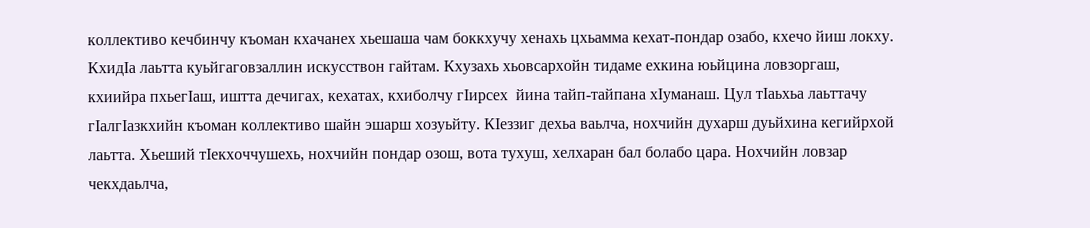коллективо кечбинчу къоман кхачанех хьешаша чам боккхучу хенахь цхьамма кехат-пондар озабо, кхечо йиш локху. КхидIа лаьтта куьйгаговзаллин искусствон гайтам. Кхузахь хьовсархойн тидаме ехкина юьйцина ловзоргаш, кхиийра пхьегIаш, иштта дечигах, кехатах, кхиболчу гIирсех  йина тайп-тайпана хIуманаш. Цул тIаьхьа лаьттачу гIалгIазкхийн къоман коллективо шайн эшарш хозуьйту. КIеззиг дехьа ваьлча, нохчийн духарш дуьйхина кегийрхой лаьтта. Хьеший тIекхоччушехь, нохчийн пондар озош, вота тухуш, хелхаран бал болабо цара. Нохчийн ловзар чекхдаьлча,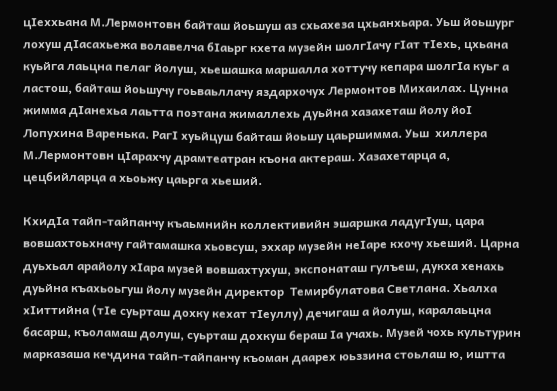цIеххьана М.Лермонтовн байташ йоьшуш аз схьахеза цхьанхьара. Уьш йоьшург лохуш дIасахьежа волавелча бIаьрг кхета музейн шолгIачу гIат тIехь, цхьана куьйга лаьцна пелаг йолуш, хьешашка маршалла хоттучу кепара шолгIа куьг а ластош, байташ йоьшучу гоьваьллачу яздархочух Лермонтов Михаилах. Цунна жимма дIанехьа лаьтта поэтана жималлехь дуьйна хазахеташ йолу йоI Лопухина Варенька. РагI хуьйцуш байташ йоьшу цаьршимма. Уьш  хиллера М.Лермонтовн цIарахчу драмтеатран къона актераш. Хазахетарца а, цецбийларца а хьоьжу цаьрга хьеший.

КхидIа тайп-тайпанчу къаьмнийн коллективийн эшаршка ладугIуш, цара вовшахтоьхначу гайтамашка хьовсуш, эххар музейн неIаре кхочу хьеший. Царна дуьхьал арайолу хIара музей вовшахтухуш, экспонаташ гулъеш, дукха хенахь дуьйна къахьоьгуш йолу музейн директор  Темирбулатова Светлана. Хьалха хIиттийна (тIе суьрташ дохку кехат тIеуллу) дечигаш а йолуш, каралаьцна басарш, къоламаш долуш, суьрташ дохкуш бераш Iа учахь. Музей чохь культурин марказаша кечдина тайп-тайпанчу къоман даарех юьззина стоьлаш ю, иштта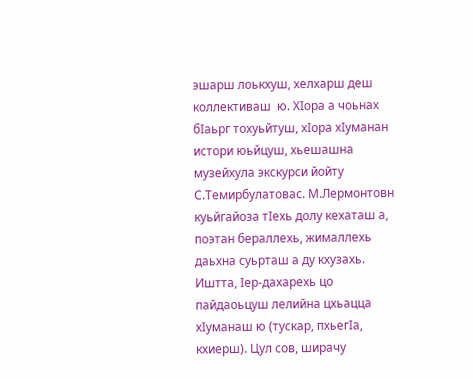эшарш лоькхуш, хелхарш деш коллективаш  ю. ХIора а чоьнах бIаьрг тохуьйтуш, хIора хIуманан истори юьйцуш, хьешашна музейхула экскурси йойту С.Темирбулатовас. М.Лермонтовн куьйгайоза тIехь долу кехаташ а, поэтан бераллехь, жималлехь даьхна суьрташ а ду кхузахь. Иштта, Iер-дахарехь цо пайдаоьцуш лелийна цхьацца хIуманаш ю (тускар, пхьегIа, кхиерш). Цул сов, ширачу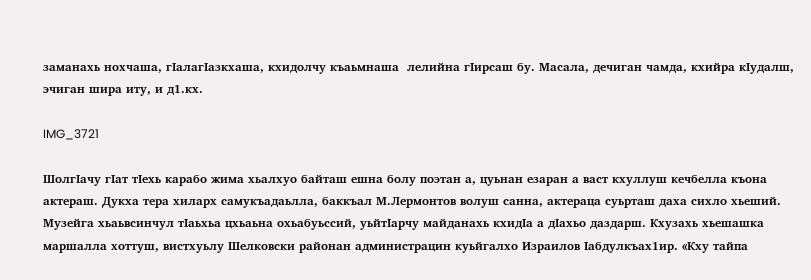заманахь нохчаша, гIалагIазкхаша, кхидолчу къаьмнаша  лелийна гIирсаш бу. Масала, дечиган чамда, кхийра кIудалш, эчиган шира иту, и д1.кх.

IMG_3721

ШолгIачу гIат тIехь карабо жима хьалхуо байташ ешна болу поэтан а, цуьнан езаран а васт кхуллуш кечбелла къона актераш. Дукха тера хиларх самукъадаьлла, баккъал М.Лермонтов волуш санна, актераца суьрташ даха сихло хьеший. Музейга хьаьвсинчул тIаьхьа цхьаьна охьабуьссий, уьйтIарчу майданахь кхидIа а дIахьо даздарш. Кхузахь хьешашка маршалла хоттуш, вистхуьлу Шелковски районан администрацин куьйгалхо Израилов Iабдулкъах1ир. «Кху тайпа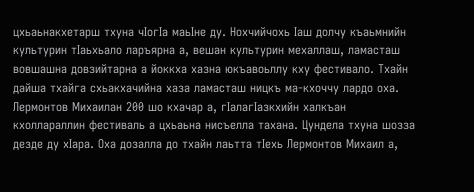цхьаьнакхетарш тхуна чIогIа маьIне ду. Нохчийчохь Iаш долчу къаьмнийн культурин тIаьхьало ларъярна а, вешан культурин мехаллаш, ламасташ вовшашна довзийтарна а йоккха хазна юкъавоьллу кху фестивало. Тхайн дайша тхайга схьакхачийна хаза ламасташ ницкъ ма-кхоччу лардо оха. Лермонтов Михаилан 200 шо кхачар а, гIалагIазкхийн халкъан кхоллараллин фестиваль а цхьаьна нисъелла тахана. Цундела тхуна шозза дезде ду хIара. Оха дозалла до тхайн лаьтта тIехь Лермонтов Михаил а,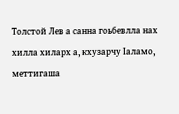Толстой Лев а санна гоьбевлла нах хилла хиларх а, кхузарчу Iаламо, меттигаша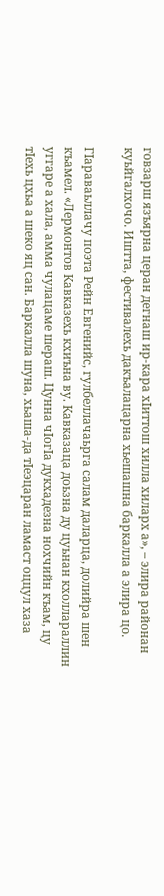говзарш язъярна церан дегнаш ир-кара хIиттош хилла хиларх а», – элира районан куьйгалхочо. Иштта, фестивалехь дакъалацарна хьешашна баркалла а элира цо.

ГIараваьллачу поэта Рейн Евгенийс, гулбеллачаьрга салам даларца, долийра шен къамел. «Лермонтов Кавказехь кхиъна ву. Кавказаца доьзна ду цуьнан кхоллараллин уггаре а хала, амма чулацаме шераш. Цунна чIогIа дукхадезна нохчийн къам, цу тIехь цхьа а шеко яц сан. Баркалла шуна, хьаша-да тIеэцаран ламаст оццул хаза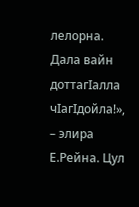лелорна. Дала вайн доттагIалла чIагIдойла!», – элира Е.Рейна. Цул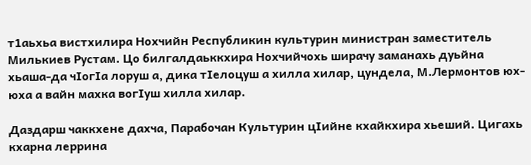т1аьхьа вистхилира Нохчийн Республикин культурин министран заместитель Милькиев Рустам. Цо билгалдаьккхира Нохчийчохь ширачу заманахь дуьйна хьаша-да чIогIа лоруш а, дика тIелоцуш а хилла хилар, цундела, М.Лермонтов юх-юха а вайн махка вогIуш хилла хилар.

Даздарш чаккхене дахча, Парабочан Культурин цIийне кхайкхира хьеший. Цигахь кхарна леррина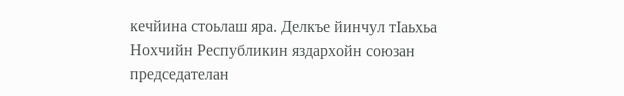кечйина стоьлаш яра. Делкъе йинчул тIаьхьа Нохчийн Республикин яздархойн союзан председателан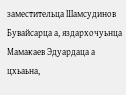заместительца Шамсудинов Бувайсарца а, яздархочуьнца Мамакаев Эдуардаца а цхьаьна,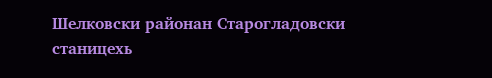Шелковски районан Старогладовски станицехь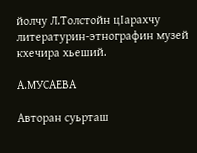йолчу Л.Толстойн цIарахчу литературин-этнографин музей  кхечира хьеший.

А.МУСАЕВА

Авторан суьрташ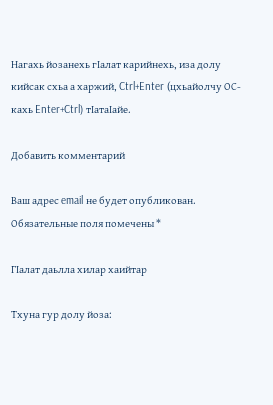Нагахь йозанехь гIалат карийнехь, иза долу кийсак схьа а харжий, Ctrl+Enter (цхьайолчу ОС-кахь Enter+Ctrl) тIатаIайе.

Добавить комментарий

Ваш адрес email не будет опубликован. Обязательные поля помечены *

ГIалат даьлла хилар хаийтар

Тхуна гур долу йоза: